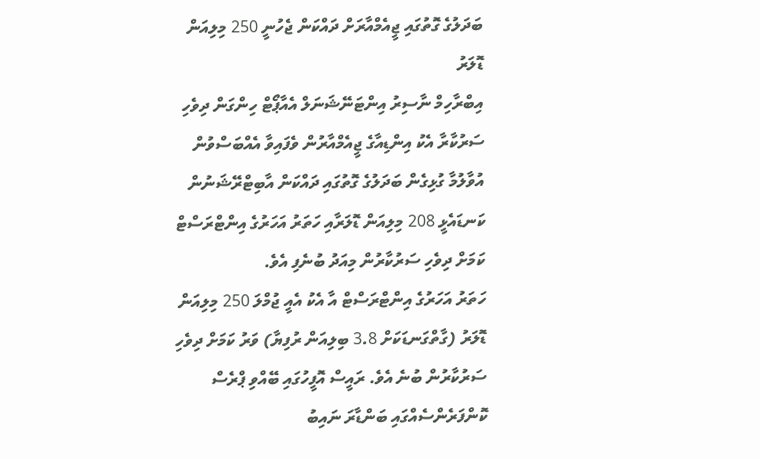ބަދަލުގެ ގޮތުގައި ޖީއެމްއާރަށް ދައްކަން ޖެހުނީ 250 މިލިއަން ޑޮލަރު
އިބްރާހިމް ނާސިރު އިންޓަނޭޝަނަލް އެއާޕޯޓް ހިންގަން ދިވެހި ސަރުކާރާ އެކު އިންޑިއާގެ ޖީއެމްއާރުން ވެފައިވާ އެއްބަސްވުން އުވާލުމާ ގުޅިގެން ބަދަލުގެ ގޮތުގައި ދައްކަން އާބިޓްރޭޝަނުން ކަނޑައެޅީ 208 މިލިއަން ޑޮލަރާއި ހަތަރު އަހަރުގެ އިންޓްރަސްޓް ކަމަށް ދިވެހި ސަރުކާރުން މިއަދު ބުނެފި އެވެ.
ހަތަރު އަހަރުގެ އިންޓްރަސްޓް އާ އެކު އެއީ ޖުމްލަ 250 މިލިއަން ޑޮލަރު (ގާތްގަނޑަކަށް 3.8 ބިލިއަން ރުފިޔާ) ވަރު ކަމަށް ދިވެހި ސަރުކާރުން ބުނެ އެވެ. ރައީސް އޮފީހުގައި ބޭއްވި ޕްރެސް ކޮންފަރެންސެއްގައި ބަންޑާރަ ނައިބު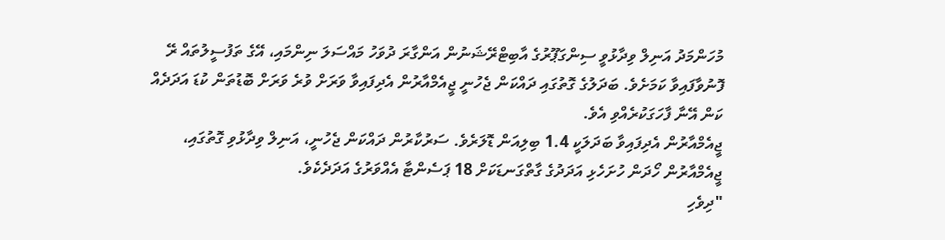މުހަންމަދު އަނިލް ވިދާޅުވީ ސިންގަޕޫރުގެ އާބިޓްރޭޝަނުން އަންގާރަ ދުވަހު މައްސަލަ ނިންމައި، އޭގެ ތަފުސީލުތައް ރޭ ފޮނުވާފައިވާ ކަމަށެވެ. ބަދަލުގެ ގޮތުގައި ދައްކަން ޖެހުނީ ޖީއެމްއާރުން އެދިފައިވާ ވަރަށް ވުރެ ވަރަށް ބޮޑުތަން ކުޑަ އަދަދެއް ކަން އޭނާ ފާހަގަކުރެއްވި އެވެ.
ޖީއެމްއާރުން އެދިފައިވާ ބަދަލަކީ 1.4 ބިލިއަން ޑޮލަރެވެ. ސަރުކާރުން ދައްކަން ޖެހުނީ، އަނިލް ވިދާޅުވި ގޮތުގައި، ޖީއެމްއާރުން ހޯދަން ހުށަހެޅި އަދަދުގެ ގާތްގަނޑަކަށް 18 ޕަސެންޓާ އެއްވަރުގެ އަދަދެކެވެ.
"ދިވެހި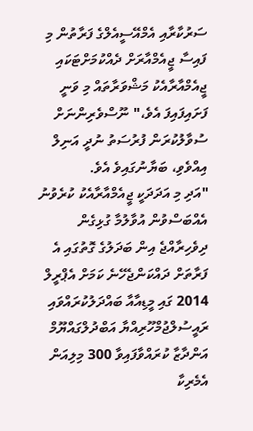ސަރުކާރާއި އެމްއޭސީއެލްގެ ފަރާތުން މި ފައިސާ ޖީއެމްއާރަށް ދެއްކުމަށްޓަކައި ޖީއެމްއާރާއެކު މަޝްވަރާތައް މި ވަނީ ފަށައިފައިފަ އެވެ،" ނޫސްވެރިންނަށް ސުވާލުކުރަން ފުރުސަތު ނުދީ އަނިލް އިއްވެވި، ބަޔާނުގައިވެ އެވެ.
"އަދި މި އަދަދަކީ ޖީއެމްއާރާއެކު ކުރެވުނު އެއްބަސްވުން އުވާލުމާ ގުޅިގެން ދިވެހިރާއްޖެ އިން ބަދަލުގެ ގޮތުގައި އެ ފަރާތަށް ދައްކަންޖެހޭނެ ކަމަށް އެޕްރީލް 2014 ގައި މީޑިއާއާ ބައްދަލުކުރައްވައި ރައީސުލްޖުމްހޫރިއްޔާ އަބްދުލްގައްޔޫމް އަންދާޒާ ކުރައްވާފައިވާ 300 މިލިއަން އެމެރިކާ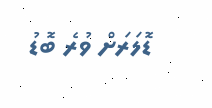ޑޮލަރަށް ވުރެ ބޮޑު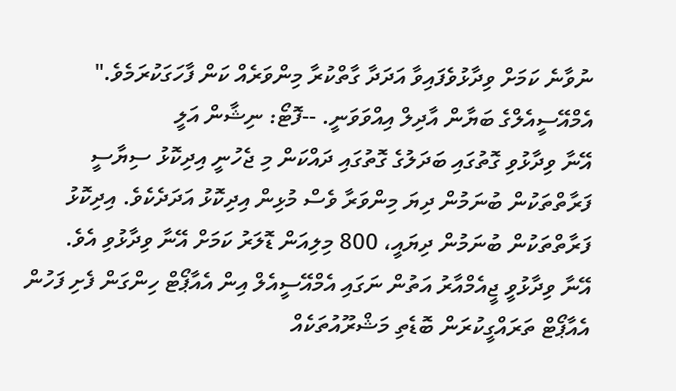ނުވާނެ ކަމަށް ވިދާޅުވެފައިވާ އަދަދާ ގާތްކުރާ މިންވަރެއް ކަން ފާހަގަކުރަމެވެ."
އެމްއޭސީއެލްގެ ބަޔާން އާދިލް އިއްވަވަނީ. --ފޮޓޯ: ނިޝާން އަލީ
އޭނާ ވިދާޅުވި ގޮތުގައި ބަދަލުގެ ގޮތުގައި ދައްކަން މި ޖެހުނީ އިދިކޮޅު ސިޔާސީ ފަރާތްތަކުން ބުނަމުން ދިޔަ މިންވަރާ ވެސް މުޅިން އިދިކޮޅު އަދަދެކެވެ. އިދިކޮޅު ފަރާތްތަކުން ބުނަމުން ދިޔައީ، 800 މިލިއަން ޑޮލަރު ކަމަށް އޭނާ ވިދާޅުވި އެވެ.
އޭނާ ވިދާޅުވީ ޖީއެމްއާރު އަތުން ނަގައި އެމްއޭސީއެލް އިން އެއާޕޯޓް ހިންގަން ފެށި ފަހުން އެއާޕޯޓް ތަރައްގީކުރަން ބޮޑެތި މަޝްރޫއުތަކެއް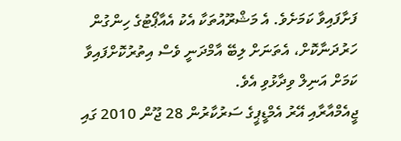ފަށާފައިވާ ކަމަށެވެ. އެ މަޝްރޫއުތަކާ އެކު އެއާޕޯޓުގެ ހިންގުން ހަރުދަނާކޮށް، އެތަނަށް ލިބޭ އާމްދަނީ ވެސް އިތުރުކޮށްފައިވާ ކަމަށް އަނިލް ވިދާޅުވި އެވެ.
ޖީއެމްއާރާއި އޭރު އެމްޑީޕީގެ ސަރުކާރުން 28 ޖޫން 2010 ގައި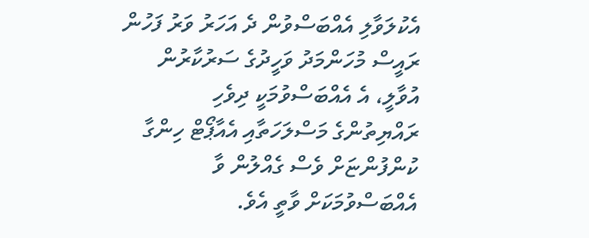އެކުލަވާލި އެއްބަސްވުން ދެ އަހަރު ވަރު ފަހުން ރައީސް މުހަންމަދު ވަހީދުގެ ސަރުކާރުން އުވާލީ، އެ އެއްބަސްވުމަކީ ދިވެހި ރައްޔިތުންގެ މަސްލަހަތާއި އެއާޕޯޓް ހިންގާ ކުންފުންޏަށް ވެސް ގެއްލުން ވާ އެއްބަސްވުމަކަށް ވާތީ އެވެ.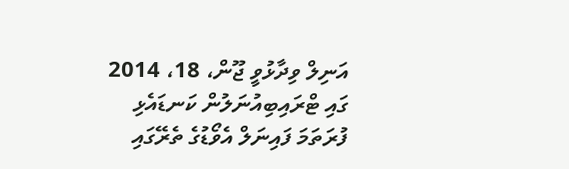އަނިލް ވިދާޅުވީ ޖޫން، 18، 2014 ގައި ޓްރައިބިއުނަލުން ކަނޑައެޅި ފުރަތަމަ ފައިނަލް އެވޯޑުގެ ތެރޭގައި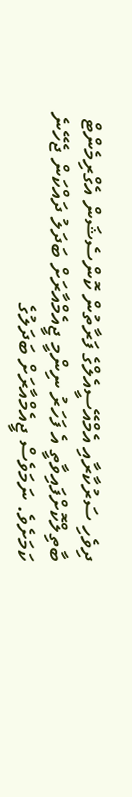ދިވެހި ސަރުކާރާއި އެމްއޭސީއެލްގެ ފަރާތުން ކޮންސެޝަން އެގްރިމެންޓް ބާތިލްކޮށްފައިވާތީ އެ ފަހަރު ނިންމީ ޖީއެމްއާރަށް ބަދަލު ދައްކަން ޖެހޭނެ ކަމަށެވެ. ނަމަވެސް ޖީއެމްއާރަށް ބަދަލުގެ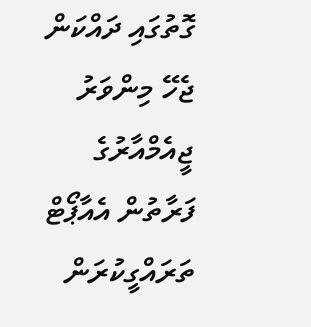ގޮތުގައި ދައްކަން ޖެހޭ މިންވަރު ޖީއެމްއާރުގެ ފަރާތުން އެއާޕޯޓް ތަރައްގީކުރަން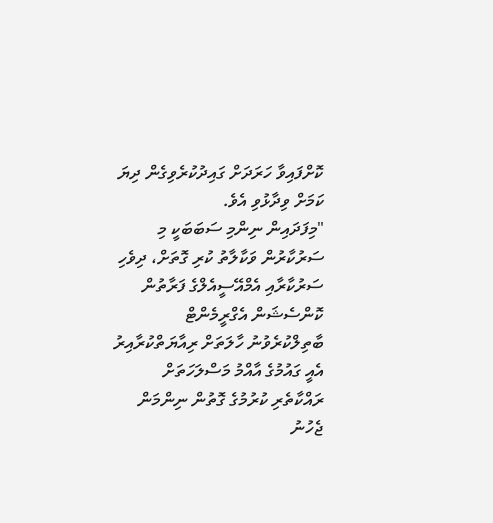ކޮށްފައިވާ ހަރަދަށް ގައިދުކުރެވިގެން ދިޔަ ކަމަށް ވިދާޅުވި އެވެ.
"މިފަދައިން ނިންމި ސަބަބަކީ މި ސަރުކާރުން ވަކާލާތު ކުރި ގޮތަށް، ދިވެހި ސަރުކާރާއި އެމްއޭސީއެލްގެ ފަރާތުން ކޮންސެޝަން އެގްރީމެންޓް ބާތިލްކުރެވުނު ހާލަތަށް ރިއާޔަތްކުރާއިރު އެއީ ގައުމުގެ އާއްމު މަސްލަހަތަށް ރައްކާތެރި ކުރުމުގެ ގޮތުން ނިންމަން ޖެހުނު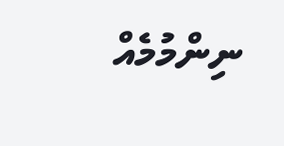ނިންމުމެއް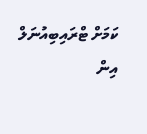ކަމަށް ޓްރައިބިއުނަލް އިން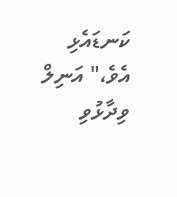ކަނޑައެޅި އެވެ،" އަނިލް ވިދާޅުވި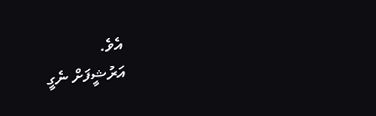އެވެ.
އަރުޝީފަށް ނެގީ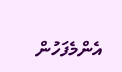އެންމެފަހުން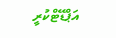އަޕްޑޭޓްކުރީ